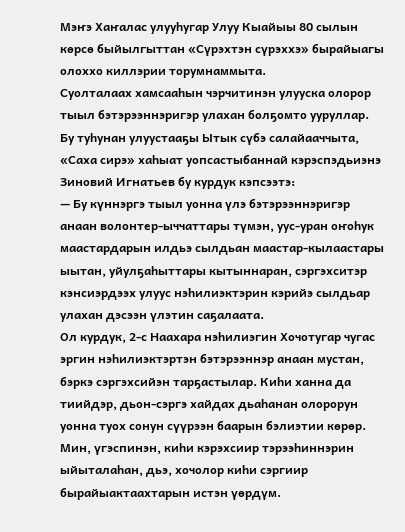Мэҥэ Хаҥалас улууһугар Улуу Кыайыы 80 сылын көрсө быйылгыттан «Сүрэхтэн сүрэххэ» бырайыагы олоххо киллэрии торумнаммыта.
Суолталаах хамсааһын чэрчитинэн улууска олорор тыыл бэтэрээннэригэр улахан болҕомто ууруллар. Бу туһунан улуустааҕы Ытык сүбэ салайааччыта, «Саха сирэ» хаһыат уопсастыбаннай кэрэспэдьиэнэ Зиновий Игнатьев бу курдук кэпсээтэ:
— Бу күннэргэ тыыл уонна үлэ бэтэрээннэригэр анаан волонтер-ыччаттары түмэн, уус-уран оҥоһук маастардарын илдьэ сылдьан маастар-кылаастары ыытан, уйулҕаһыттары кытыннаран, сэргэхситэр кэнсиэрдээх улуус нэһилиэктэрин кэрийэ сылдьар улахан дэсээн үлэтин саҕалаата.
Ол курдук, 2-с Наахара нэһилиэгин Хочотугар чугас эргин нэһилиэктэртэн бэтэрээннэр анаан мустан, бэркэ сэргэхсийэн тарҕастылар. Киһи ханна да тиийдэр, дьон-сэргэ хайдах дьаһанан олорорун уонна туох сонун сүүрээн баарын бэлиэтии көрөр. Мин, үгэспинэн, киһи кэрэхсиир тэрээһиннэрин ыйыталаһан, дьэ, хочолор киһи сэргиир бырайыактаахтарын истэн үөрдүм.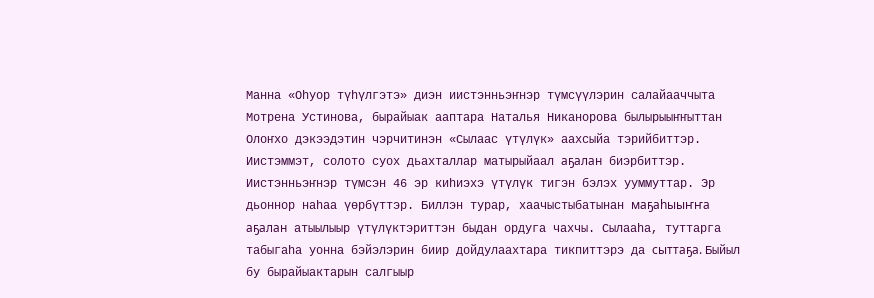Манна «Оһуор түһүлгэтэ» диэн иистэнньэҥнэр түмсүүлэрин салайааччыта Мотрена Устинова, бырайыак ааптара Наталья Никанорова былырыыҥҥыттан Олоҥхо дэкээдэтин чэрчитинэн «Сылаас үтүлүк» аахсыйа тэрийбиттэр. Иистэммэт, солото суох дьахталлар матырыйаал аҕалан биэрбиттэр. Иистэнньэҥнэр түмсэн 46 эр киһиэхэ үтүлүк тигэн бэлэх ууммуттар. Эр дьоннор наһаа үөрбүттэр. Биллэн турар, хаачыстыбатынан маҕаһыыҥҥа аҕалан атыылыыр үтүлүктэриттэн быдан ордуга чахчы. Сылааһа, туттарга табыгаһа уонна бэйэлэрин биир дойдулаахтара тикпиттэрэ да сыттаҕа. Быйыл бу бырайыактарын салгыыр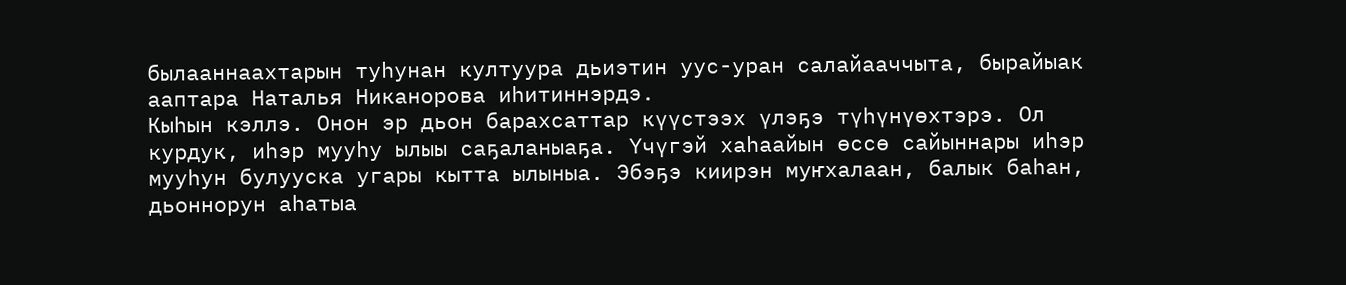былааннаахтарын туһунан култуура дьиэтин уус-уран салайааччыта, бырайыак ааптара Наталья Никанорова иһитиннэрдэ.
Кыһын кэллэ. Онон эр дьон барахсаттар күүстээх үлэҕэ түһүнүөхтэрэ. Ол курдук, иһэр мууһу ылыы саҕаланыаҕа. Үчүгэй хаһаайын өссө сайыннары иһэр мууһун булууска угары кытта ылыныа. Эбэҕэ киирэн муҥхалаан, балык баһан, дьоннорун аһатыа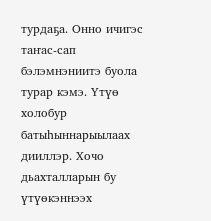турдаҕа. Онно ичигэс таҥас-сап бэлэмнэниитэ буола турар кэмэ. Үтүө холобур батыһыннарыылаах дииллэр. Хочо дьахталларын бу үтүөкэннээх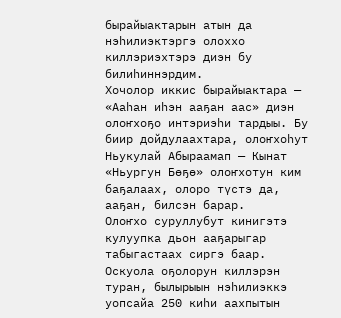бырайыактарын атын да нэһилиэктэргэ олоххо киллэриэхтэрэ диэн бу билиһиннэрдим.
Хочолор иккис бырайыактара — «Ааһан иһэн ааҕан аас» диэн олоҥхоҕо интэриэһи тардыы. Бу биир дойдулаахтара, олоҥхоһут Ньукулай Абыраамап — Кынат «Ньургун Бөҕө» олоҥхотун ким баҕалаах, олоро түстэ да, ааҕан, билсэн барар.
Олоҥхо суруллубут кинигэтэ кулуупка дьон ааҕарыгар табыгастаах сиргэ баар. Оскуола оҕолорун киллэрэн туран, былырыын нэһилиэккэ уопсайа 250 киһи аахпытын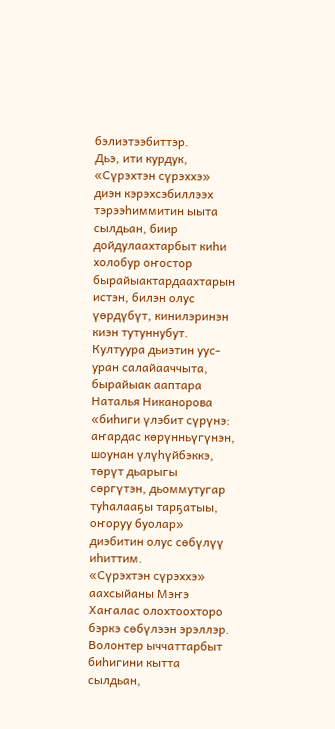бэлиэтээбиттэр.
Дьэ, ити курдук, «Сүрэхтэн сүрэххэ» диэн кэрэхсэбиллээх тэрээһиммитин ыыта сылдьан, биир дойдулаахтарбыт киһи холобур оҥостор бырайыактардаахтарын истэн, билэн олус үөрдүбүт, кинилэринэн киэн тутуннубут. Култуура дьиэтин уус-уран салайааччыта, бырайыак ааптара Наталья Никанорова «биһиги үлэбит сүрүнэ: аҥардас көрүнньүгүнэн, шоунан үлүһүйбэккэ, төрүт дьарыгы сөргүтэн, дьоммутугар туһалааҕы тарҕатыы, оҥоруу буолар» диэбитин олус сөбүлүү иһиттим.
«Сүрэхтэн сүрэххэ» аахсыйаны Мэҥэ Хаҥалас олохтоохторо бэркэ сөбүлээн эрэллэр. Волонтер ыччаттарбыт биһигини кытта сылдьан,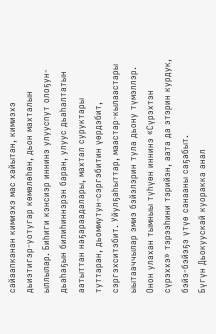сайаапканан кимиэхэ мас хайытан, кимиэхэ дьиэтигэр-уотугар көмөлөһөн, дьон махталын ыллылар. Биһиги кэнсиэр иннинэ улууспут олоҕун-дьаһаҕын билиһиннэрэн баран, улуус дьаһалтатын аатыттан наҕараадалары, махтал суруктары туттаран, дьоммутун-сэргэбитин үөрдэбит, сэргэхситэбит. Уйулҕаһыттар, маастар-кылаастары ыытааччылар эмиэ бэйэлэрин тула дьону түмэллэр. Онон улахан тымныы түһүөн иннинэ «Сүрэхтэн сүрэххэ» тэрээһини тэрийэн, аата да этэрин курдук, бэйэ-бэйэҕэ үтүө санааны саҕабыт.
Бүгүн Дьокуускай куоракка анал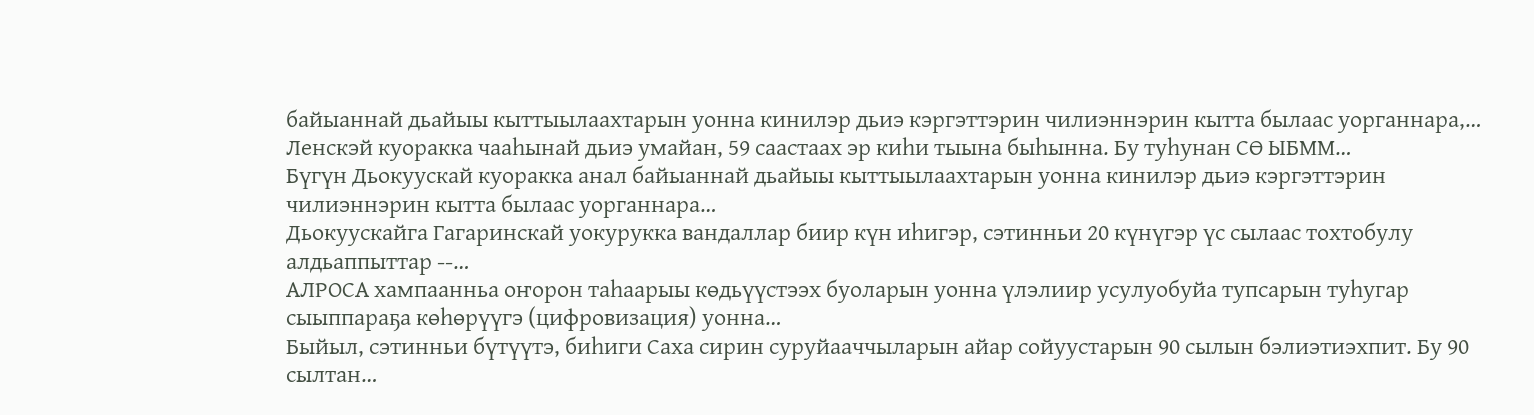байыаннай дьайыы кыттыылаахтарын уонна кинилэр дьиэ кэргэттэрин чилиэннэрин кытта былаас уорганнара,…
Ленскэй куоракка чааһынай дьиэ умайан, 59 саастаах эр киһи тыына быһынна. Бу туһунан СӨ ЫБММ…
Бүгүн Дьокуускай куоракка анал байыаннай дьайыы кыттыылаахтарын уонна кинилэр дьиэ кэргэттэрин чилиэннэрин кытта былаас уорганнара…
Дьокуускайга Гагаринскай уокурукка вандаллар биир күн иһигэр, сэтинньи 20 күнүгэр үс сылаас тохтобулу алдьаппыттар --…
АЛРОСА хампаанньа оҥорон таһаарыы көдьүүстээх буоларын уонна үлэлиир усулуобуйа тупсарын туһугар сыыппараҕа көһөрүүгэ (цифровизация) уонна…
Быйыл, сэтинньи бүтүүтэ, биһиги Саха сирин суруйааччыларын айар сойуустарын 90 сылын бэлиэтиэхпит. Бу 90 сылтан…